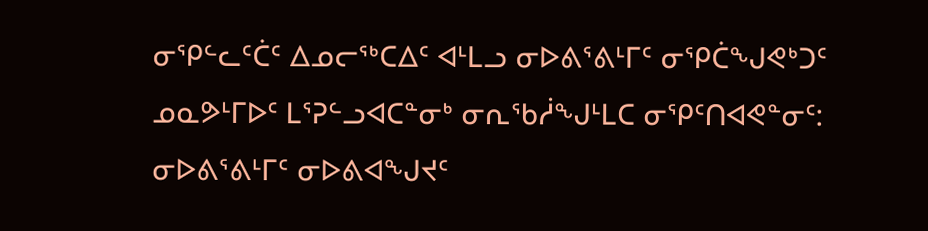ᓂᕿᓪᓚᑦᑖᑦ ᐃᓄᓕᖅᑕᐃᑦ ᐊᒻᒪᓗ ᓂᐅᕕᕐᕕᒻᒥᑦ ᓂᕿᑖᖑᕙᒃᑐᑦ
ᓄᓇᕗᒻᒥᐅᑦ ᒪᕐᕈᓪᓗᐊᑕᓐᓂᒃ ᓂᕆᖃᓲᖑᒻᒪᑕ ᓂᕿᑦᑎᐊᕙᓐᓂᑦ: ᓂᐅᕕᕐᕕᒻᒥᑦ ᓂᐅᕕᐊᖑᔪᑦ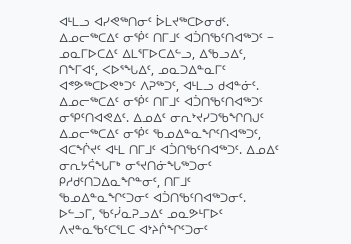ᐊᒻᒪᓗ ᐊᓯᕙᖅᑎᓂᑦ ᐆᒪᔪᖅᑕᐅᓂᑯᑦ. ᐃᓄᓕᖅᑕᐃᑦ ᓂᖀᑦ ᑎᒥᒧᑦ ᐊᑑᑎᖃᑦᑎᐊᖅᑐᑦ − ᓄᓇᒥᐅᑕᐃᑦ ᐃᒪᕐᒥᐅᑕᐃᓪᓗ, ᐃᖃᓗᐃᑦ, ᑎᖕᒥᐊᑦ, ᐸᐅᕐᖓᐃᑦ, ᓄᓇᑐᐃᓐᓇᒥᑦ ᐊᕝᕗᖅᑕᐅᕙᒃᑐᑦ ᐱᕈᖅᑐᑦ, ᐊᒻᒪᓗ ᑯᐊᓐᓃᑦ. ᐃᓄᓕᖅᑕᐃᑦ ᓂᖀᑦ ᑎᒥᒧᑦ ᐊᑑᑎᖃᑦᑎᐊᖅᑐᑦ ᓂᕿᑦᑎᐊᕙᐃᑦ. ᐃᓄᐃᑦ ᓂᕆᔾᔪᓯᑐᖃᖏᑎᒍᑦ ᐃᓄᓕᖅᑕᐃᑦ ᓂᖀᑦ ᖃᓄᐃᓐᓇᖏᑦᑎᐊᖅᑐᑦ, ᐊᑕᖐᔪᑦ ᐊᒻᒪ ᑎᒥᒧᑦ ᐊᑑᑎᖃᑦᑎᐊᖅᑐᑦ. ᐃᓄᐃᑦ ᓂᕆᔭᕌᖓᒥᒃ ᓂᕐᔪᑎᓃᖓᖅᑐᓂᑦ ᑭᓱᑯᑦᑎᑐᐃᓇᖏᓐᓂᑦ, ᑎᒥᒧᑦ ᖃᓄᐃᓐᓇᖏᑦᑐᓂᑦ ᐊᑑᑎᖃᑦᑎᐊᖅᑐᓂᑦ.
ᐅᓪᓗᒥ, ᖃᑦᓰᓇᕈᓗᐃᑦ ᓄᓇᕗᒻᒥᐅᑦ ᐱᔪᓐᓇᖃᑦᑕᕐᒪᑕ ᐊᔾᔨᒌᖏᑦᑐᓂᑦ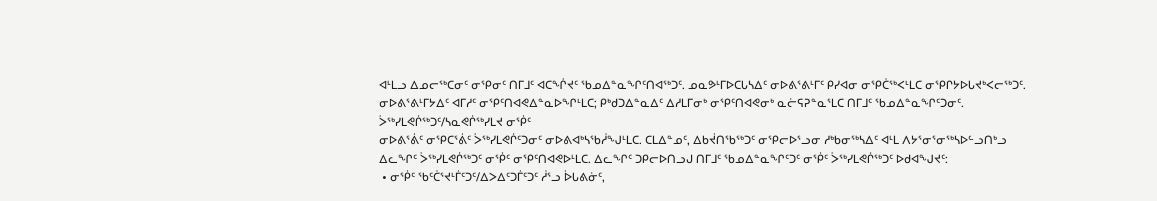ᐊᒻᒪᓗ ᐃᓄᓕᖅᑕᓂᑦ ᓂᕿᓂᑦ ᑎᒥᒧᑦ ᐊᑕᖐᔪᑦ ᖃᓄᐃᓐᓇᖏᑦᑎᐊᖅᑐᑦ. ᓄᓇᕗᒻᒥᐅᑕᒐᓴᐃᑦ ᓂᐅᕕᕐᕕᒻᒥᑦ ᑭᓯᐊᓂ ᓂᕿᑖᖅᐸᒻᒪᑕ ᓂᕿᒋᔭᐅᒐᔪᒃᐸᓕᖅᑐᑦ. ᓂᐅᕕᕐᕕᒻᒥᔭᐃᑦ ᐊᒥᓱᑦ ᓂᕿᑦᑎᐊᕙᐃᓐᓇᐅᖏᒻᒪᑕ; ᑭᒃᑯᑐᐃᓐᓇᐃᑦ ᐃᓱᒪᒥᓂᒃ ᓂᕿᑦᑎᐊᕙᓂᒃ ᓇᓖᕋᕈᓐᓇᕐᒪᑕ ᑎᒥᒧᑦ ᖃᓄᐃᓐᓇᖏᑦᑐᓂᑦ.
ᐴᖅᓯᒪᕙᒌᖅᑐᑦ/ᓴᓇᕙᒌᖅᓯᒪᔪ ᓂᖀᑦ
ᓂᐅᕕᕐᕖᑦ ᓂᕿᑕᕐᕖᑦ ᐴᖅᓯᒪᕙᒌᑦᑐᓂᑦ ᓂᐅᕕᐊᒃᓴᖃᓲᖑᒻᒪᑕ. ᑕᒪᐃᓐᓄᑦ, ᐃᑲᔫᑎᖃᖅᑐᑦ ᓂᕿᓕᐅᕐᓗᓂ ᓱᒃᑲᓂᖅᓴᐃᑦ ᐊᒻᒪ ᐱᔭᕐᓂᕐᓂᖅᓴᐅᓪᓗᑎᒃᓗ
ᐃᓚᖏᑦ ᐴᖅᓯᒪᕙᒌᖅᑐᑦ ᓂᖀᑦ ᓂᕿᑦᑎᐊᕙᐅᒻᒪᑕ. ᐃᓚᖏᑦ ᑐᑭᓕᐅᑎᓗᒍ ᑎᒥᒧᑦ ᖃᓄᐃᓐᓇᖏᑦᑐᑦ ᓂᖀᑦ ᐴᖅᓯᒪᕙᒌᖅᑐᑦ ᐅᑯᐊᖑᔪᑦ:
 • ᓂᖀᑦ ᖃᑦᑖᕐᔪᒻᒦᑦᑐᑦ/ᐃᐳᐃᑦᑐᒦᑦᑐᑦ ᓲᕐᓗ ᐆᒐᕕᓃᑦ,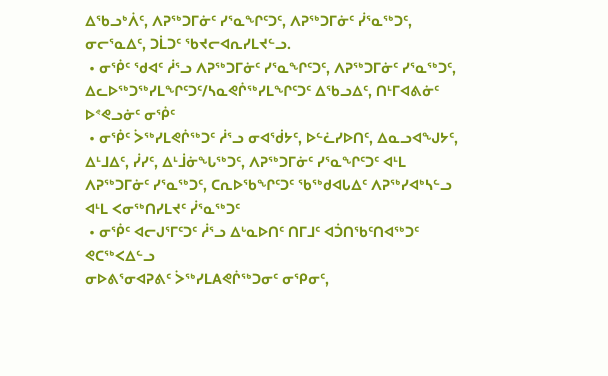ᐃᖃᓗᒃᐲᑦ, ᐱᕈᖅᑐᒥᓃᑦ ᓯᕐᓇᖏᑦᑐᑦ, ᐱᕈᖅᑐᒥᓃᑦ ᓰᕐᓇᖅᑐᑦ, ᓂᓕᕐᓇᐃᑦ, ᑐᒫᑐᑦ ᖃᔪᓕᐊᕆᓯᒪᔪᓪᓗ.
 • ᓂᖀᑦ ᖁᐊᑦ ᓲᕐᓗ ᐱᕈᖅᑐᒥᓃᑦ ᓯᕐᓇᖏᑦᑐᑦ, ᐱᕈᖅᑐᒥᓃᑦ ᓯᕐᓇᖅᑐᑦ, ᐃᓚᐅᖅᑐᖅᓯᒪᖏᑦᑐᑦ/ᓴᓇᕙᒌᖅᓯᒪᖏᑦᑐᑦ ᐃᖃᓗᐃᑦ, ᑎᒻᒥᐊᕕᓃᑦ ᐅᕝᕙᓗᓃᑦ ᓂᖀᑦ
 • ᓂᖀᑦ ᐴᖅᓯᒪᕙᒌᖅᑐᑦ ᓲᕐᓗ ᓂᐊᖂᔭᑦ, ᐅᓪᓛᓯᐅᑎᑦ, ᐃᓇᓗᐊᖑᔭᑦ, ᐃᒻᒧᐃᑦ, ᓰᓯᑦ, ᐃᒻᒨᓃᖓᖅᑐᑦ, ᐱᕈᖅᑐᒥᓃᑦ ᓯᕐᓇᖏᑦᑐᑦ ᐊᒻᒪ ᐱᕈᖅᑐᒥᓃᑦ ᓯᕐᓇᖅᑐᑦ, ᑕᕆᐅᖃᖏᑦᑐᑦ ᖃᖅᑯᐊᒐᐃᑦ ᐱᕈᖅᓯᐊᒃᓴᓪᓗ ᐊᒻᒪ ᐸᓂᖅᑎᓯᒪᔪᑦ ᓰᕐᓇᖅᑐᑦ
 • ᓂᖀᑦ ᐊᓕᒍᕐᒥᑦᑐᑦ ᓲᕐᓗ ᐃᒡᓇᐅᑎᑦ ᑎᒥᒧᑦ ᐊᑑᑎᖃᑦᑎᐊᖅᑐᑦ ᕙᑕᖅᐸᐃᓪᓗ
ᓂᐅᕕᕐᓂᐊᕈᕕᑦ ᐴᖅᓯᒪAᕙᒌᖅᑐᓂᑦ ᓂᕿᓂᑦ,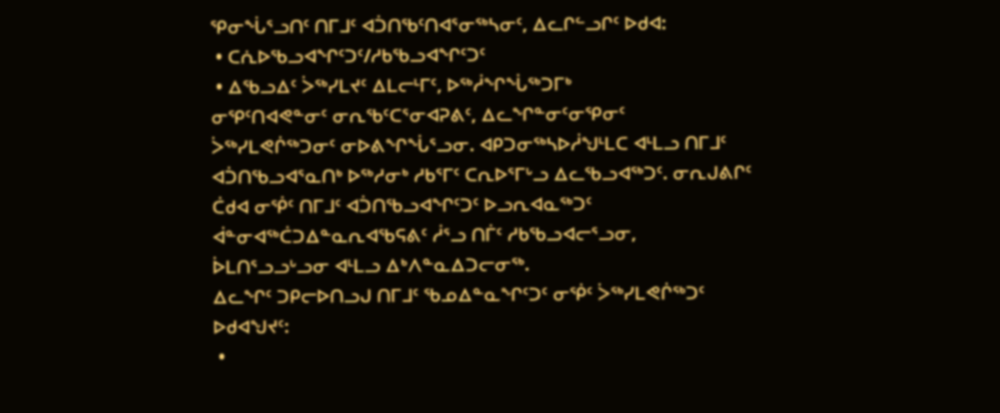ᕿᓂᖔᕐᓗᑎᑦ ᑎᒥᒧᑦ ᐊᑑᑎᖃᑦᑎᐊᕐᓂᖅᓴᓂᑦ, ᐃᓚᒋᓪᓗᒋᑦ ᐅᑯᐊ:
 • ᑕᕇᐅᖃᓗᐊᖏᑦᑐᑦ/ᓱᑲᖃᓗᐊᖏᑦᑐᑦ
 • ᐃᖃᓗᐃᑦ ᐴᖅᓯᒪᔪᑦ ᐃᒪᓕᒻᒥᑦ, ᐅᖅᓲᖏᖔᖅᑐᒥᒃ
ᓂᕿᑦᑎᐊᕙᓐᓂᑦ ᓂᕆᖃᑦᑕᕐᓂᐊᕈᕕᑦ, ᐃᓚᖏᓐᓂᑦᓂᕿᓂᑦ ᐴᖅᓯᒪᕙᒌᖅᑐᓂᑦ ᓂᐅᕕᖏᖔᕐᓗᓂ. ᐊᑭᑐᓂᖅᓴᐅᓲᖑᒻᒪᑕ ᐊᒻᒪᓗ ᑎᒥᒧᑦ ᐊᑑᑎᖃᓗᐊᕐᓇᑎᒃ ᐅᖅᓱᓂᒃ ᓱᑲᕐᒥᑦ ᑕᕆᐅᕐᒥᒡᓗ ᐃᓚᖃᓗᐊᖅᑐᑦ. ᓂᕆᒍᕕᒋᑦ ᑖᑯᐊ ᓂᖀᑦ ᑎᒥᒧᑦ ᐊᑑᑎᖃᓗᐊᖏᑦᑐᑦ ᐅᓗᕆᐊᓇᖅᑐᑦ ᐋᓐᓂᐊᖅᑖᑐᐃᓐᓇᕆᐊᖃᕋᕕᑦ ᓲᕐᓗ ᑎᒦᑦ ᓱᑲᖃᓗᐊᓕᕐᓗᓂ, ᐆᒪᑎᕐᓗᓗᒡᓗᓂ ᐊᒻᒪᓗ ᐃᒃᐱᓐᓇᐃᑐᓕᓂᖅ.
ᐃᓚᖏᑦ ᑐᑭᓕᐅᑎᓗᒍ ᑎᒥᒧᑦ ᖃᓄᐃᓐᓇᖏᑦᑐᑦ ᓂᖀᑦ ᐴᖅᓯᒪᕙᒌᖅᑐᑦ ᐅᑯᐊᖑᔪᑦ:
 •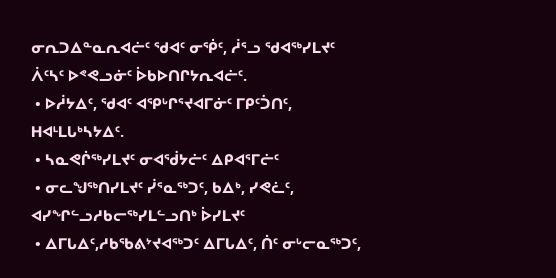ᓂᕆᑐᐃᓐᓇᕆᐊᓖᑦ ᖁᐊᑦ ᓂᖀᑦ, ᓲᕐᓗ ᖁᐊᖅᓯᒪᔪᑦ ᐲᑦᓴᑦ ᐅᕝᕙᓗᓃᑦ ᐆᑲᐅᑎᒋᔭᕆᐊᓖᑦ.
 • ᐅᓲᔭᐃᑦ, ᖁᐊᑦ ᐊᕿᒡᒋᕐᔪᐊᒥᓃᑦ ᒥᑭᑦᑑᑎᑦ, ᕼᐊᒻᒪᒐᒃᓴᔭᐃᑦ.
 • ᓴᓇᕙᒌᖅᓯᒪᔪᑦ ᓂᐊᖂᔭᓖᑦ ᐃᑭᐊᕐᒥᓖᑦ
 • ᓂᓚᖑᖅᑎᓯᒪᔪᑦ ᓰᕐᓇᖅᑐᑦ, ᑲᐃᒃ, ᓯᕙᓛᑦ, ᐊᓯᖏᓪᓗᓱᑲᓕᖅᓯᒪᓪᓗᑎᒃ ᐆᓯᒪᔪᑦ
 • ᐃᒥᒐᐃᑦ,ᓱᑲᖃᕕᔾᔪᐊᖅᑐᑦ ᐃᒥᒐᐃᑦ, ᑏᑦ ᓂᒡᓕᓇᖅᑐᑦ,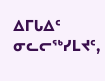ᐃᒥᒐᐃᑦ ᓂᓚᓕᖅᓯᒪᔪᑦ,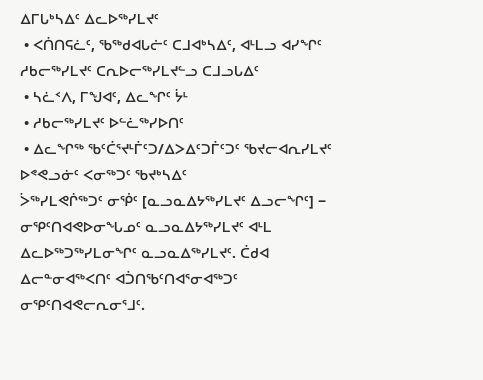ᐃᒥᒐᒃᓴᐃᑦ ᐃᓚᐅᖅᓯᒪᔪᑦ
 • ᐸᑏᑎᕋᓛᑦ, ᖃᖅᑯᐊᒐᓖᑦ ᑕᒧᐊᒃᓴᐃᑦ, ᐊᒻᒪᓗ ᐊᓯᖏᑦ ᓱᑲᓕᖅᓯᒪᔪᑦ ᑕᕆᐅᓕᖅᓯᒪᔪᓪᓗ ᑕᒧᓗᒐᐃᑦ
 • ᓴᓛᑉᐱ, ᒥᖑᐊᑦ, ᐃᓚᖏᑦ ᔮᒻ
 • ᓱᑲᓕᖅᓯᒪᔪᑦ ᐅᓪᓛᖅᓯᐅᑎᑦ
 • ᐃᓚᖏᖅ ᖃᑦᑖᕐᔪᒻᒦᑦᑐ/ᐃᐳᐃᑦᑐᒦᑦᑐᑦ ᖃᔪᓕᐊᕆᓯᒪᔪᑦ ᐅᕝᕙᓗᓃᑦ ᐸᓂᖅᑐᑦ ᖃᔪᒃᓴᐃᑦ
ᐴᖅᓯᒪᕙᒌᖅᑐᑦ ᓂᖀᑦ [ᓇᓗᓇᐃᔭᖅᓯᒪᔪᑦ ᐃᓗᓕᖏᑦ] − ᓂᕿᑦᑎᐊᕙᐅᓂᖓᓄᑦ ᓇᓗᓇᐃᔭᖅᓯᒪᔪᑦ ᐊᒻᒪ ᐃᓚᐅᖅᑐᖅᓯᒪᓂᖏᑦ ᓇᓗᓇᐃᖅᓯᒪᔪᑦ. ᑖᑯᐊ ᐃᓕᓐᓂᐊᖅᐸᑎᑦ ᐊᑑᑎᖃᑦᑎᐊᕐᓂᐊᖅᑐᑦ ᓂᕿᑦᑎᐊᕙᓕᕆᓂᕐᒧᑦ.